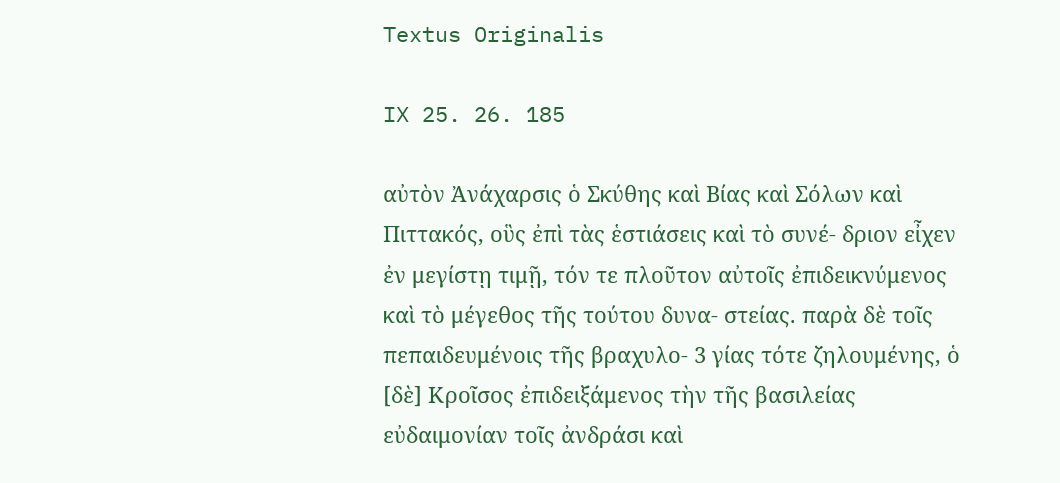Textus Originalis

IX 25. 26. 185

αὐτὸν Ἀνάχαρσις ὁ Σκύθης καὶ Βίας καὶ Σόλων καὶ Πιττακός, οὓς ἐπὶ τὰς ἑστιάσεις καὶ τὸ συνέ- δριον εἶχεν ἐν μεγίστῃ τιμῇ, τόν τε πλοῦτον αὐτοῖς ἐπιδεικνύμενος καὶ τὸ μέγεθος τῆς τούτου δυνα- στείας. παρὰ δὲ τοῖς πεπαιδευμένοις τῆς βραχυλο- 3 γίας τότε ζηλουμένης, ὁ [δὲ] Κροῖσος ἐπιδειξάμενος τὴν τῆς βασιλείας εὐδαιμονίαν τοῖς ἀνδράσι καὶ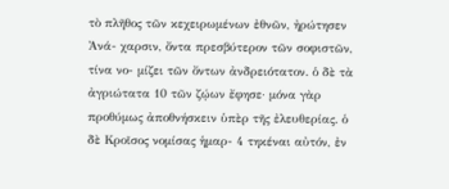τὸ πλῆθος τῶν κεχειρωμένων ἐθνῶν, ἠρώτησεν Ἀνά- χαρσιν, ὄντα πρεσβύτερον τῶν σοφιστῶν, τίνα νο- μίζει τῶν ὄντων ἀνδρειότατον. ὁ δὲ τὰ ἀγριώτατα 10 τῶν ζῴων ἔφησε· μόνα γὰρ προθύμως ἀποθνήσκειν ὑπὲρ τῆς ἐλευθερίας. ὁ δὲ Κροῖσος νομίσας ἡμαρ- 4 τηκέναι αὐτόν, ἐν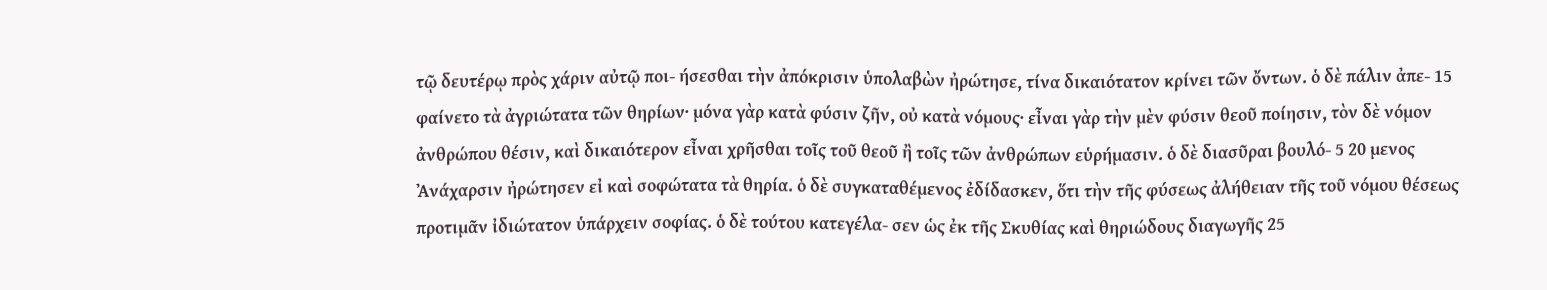τῷ δευτέρῳ πρὸς χάριν αὐτῷ ποι- ήσεσθαι τὴν ἀπόκρισιν ὑπολαβὼν ἠρώτησε, τίνα δικαιότατον κρίνει τῶν ὄντων. ὁ δὲ πάλιν ἀπε- 15 φαίνετο τὰ ἀγριώτατα τῶν θηρίων· μόνα γὰρ κατὰ φύσιν ζῆν, οὐ κατὰ νόμους· εἶναι γὰρ τὴν μὲν φύσιν θεοῦ ποίησιν, τὸν δὲ νόμον ἀνθρώπου θέσιν, καὶ δικαιότερον εἶναι χρῆσθαι τοῖς τοῦ θεοῦ ἢ τοῖς τῶν ἀνθρώπων εὑρήμασιν. ὁ δὲ διασῦραι βουλό- 5 20 μενος Ἀνάχαρσιν ἠρώτησεν εἰ καὶ σοφώτατα τὰ θηρία. ὁ δὲ συγκαταθέμενος ἐδίδασκεν, ὅτι τὴν τῆς φύσεως ἀλήθειαν τῆς τοῦ νόμου θέσεως προτιμᾶν ἰδιώτατον ὑπάρχειν σοφίας. ὁ δὲ τούτου κατεγέλα- σεν ὡς ἐκ τῆς Σκυθίας καὶ θηριώδους διαγωγῆς 25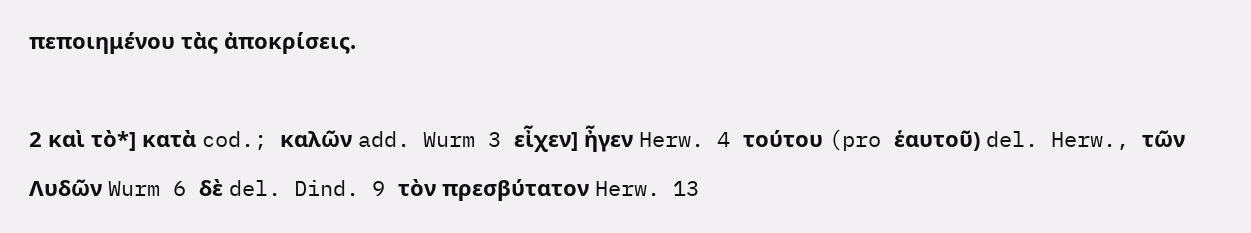πεποιημένου τὰς ἀποκρίσεις.

2 καὶ τὸ*] κατὰ cod.; καλῶν add. Wurm 3 εἶχεν] ἦγεν Herw. 4 τούτου (pro ἑαυτοῦ) del. Herw., τῶν Λυδῶν Wurm 6 δὲ del. Dind. 9 τὸν πρεσβύτατον Herw. 13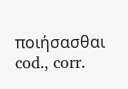ποιήσασθαι cod., corr.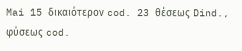Mai 15 δικαιότερον cod. 23 θέσεως Dind., φύσεως cod.